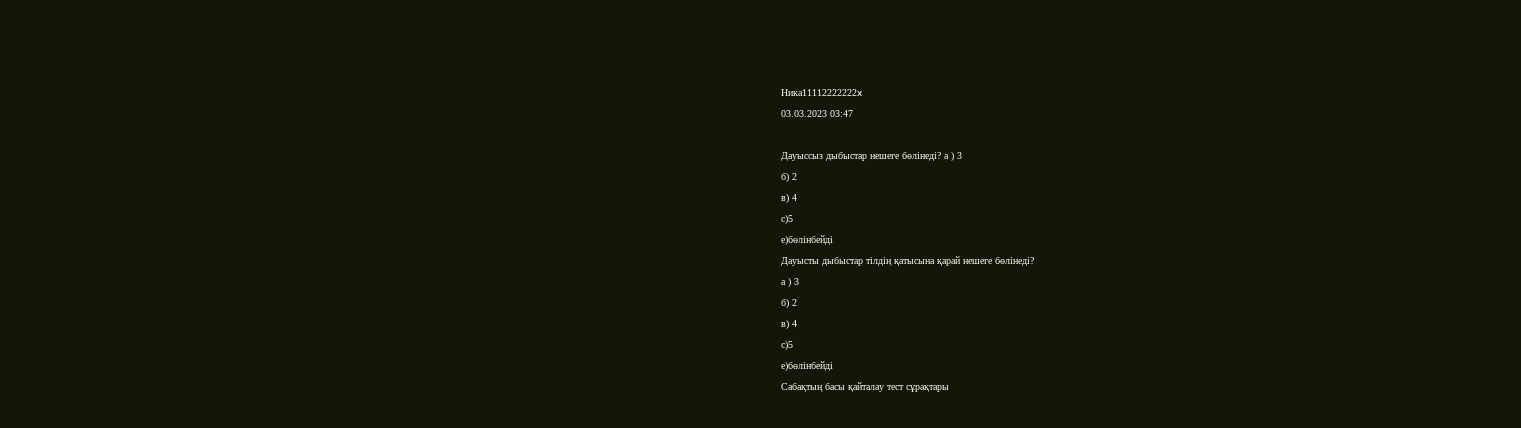Ника11112222222x
03.03.2023 03:47

Дауыссыз дыбыстар нешеге бөлінеді? а ) 3
б) 2
в) 4
с)5
е)бөлінбейді
Дауысты дыбыстар тілдің қатысына қарай нешеге бөлінеді?
а ) 3
б) 2
в) 4
с)5
е)бөлінбейді
Сабақтың басы қайталау тест сұрақтары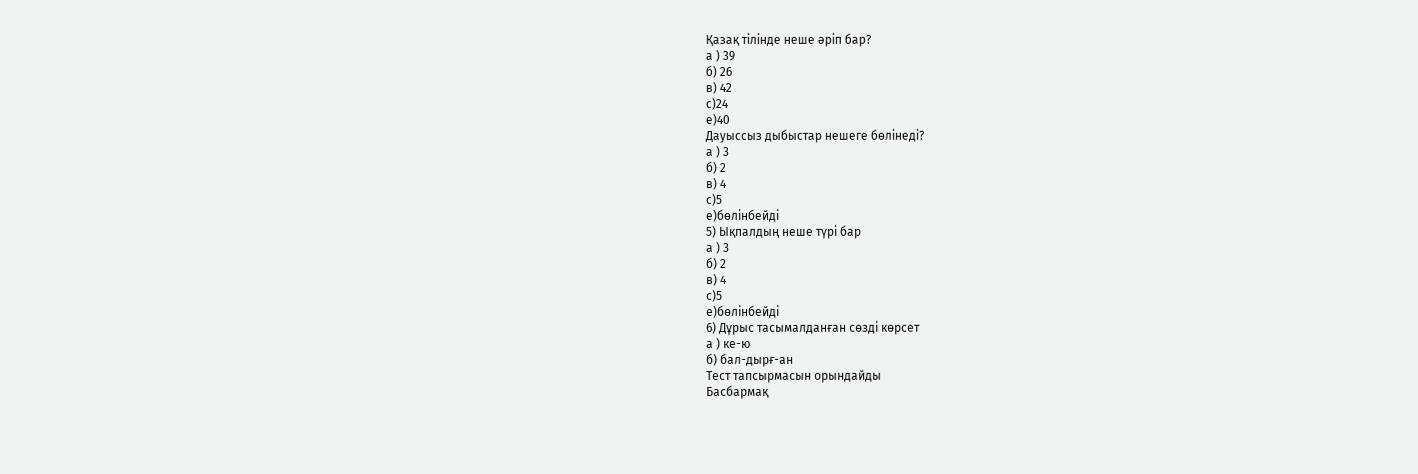Қазақ тілінде неше әріп бар?
а ) 39
б) 26
в) 42
с)24
е)40
Дауыссыз дыбыстар нешеге бөлінеді?
а ) 3
б) 2
в) 4
с)5
е)бөлінбейді
5) Ықпалдың неше түрі бар
а ) 3
б) 2
в) 4
с)5
е)бөлінбейді
6) Дұрыс тасымалданған сөзді көрсет
а ) ке-ю
б) бал-дырғ-ан
Тест тапсырмасын орындайды
Басбармақ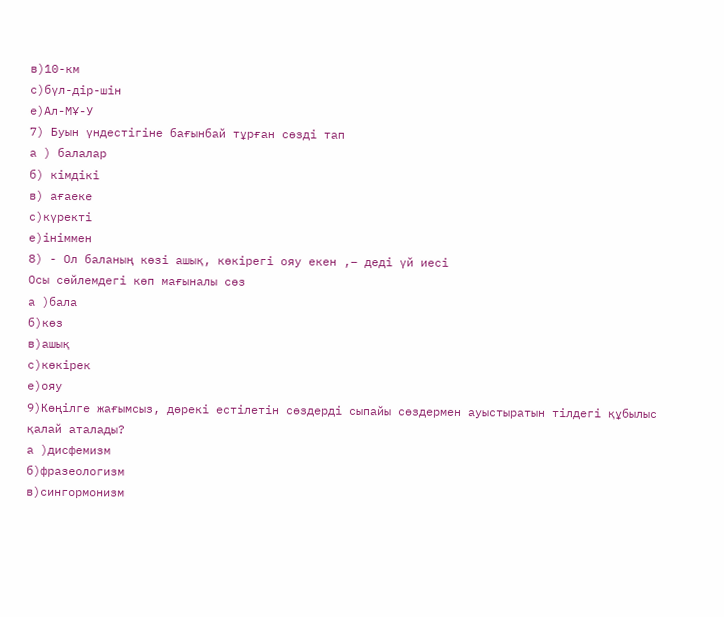в)10-км
с)бүл-дір-шін
е)Ал-МҰ-У
7) Буын үндестігіне бағынбай тұрған сөзді тап
а ) балалар
б) кімдікі
в) ағаеке
с)күректі
е)ініммен
8) - Ол баланың көзі ашық, көкірегі ояу екен ,– деді үй иесі
Осы сөйлемдегі көп мағыналы сөз
а )бала
б)көз
в)ашық
с)көкірек
е)ояу
9)Көңілге жағымсыз, дөрекі естілетін сөздерді сыпайы сөздермен ауыстыратын тілдегі құбылыс қалай аталады?
а )дисфемизм
б)фразеологизм
в)сингормонизм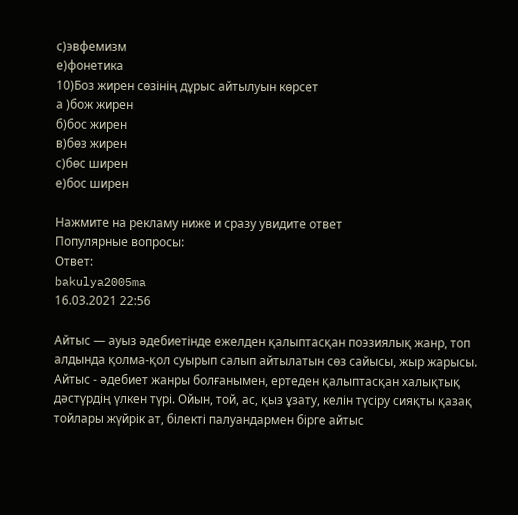с)эвфемизм
е)фонетика
10)Боз жирен сөзінің дұрыс айтылуын көрсет
а )бож жирен
б)бос жирен
в)бөз жирен
с)бөс ширен
е)бос ширен

Нажмите на рекламу ниже и сразу увидите ответ
Популярные вопросы:
Ответ:
bakulya2005ma
16.03.2021 22:56

Айтыс — ауыз әдебиетінде ежелден қалыптасқан поэзиялық жанр, топ алдында қолма-қол суырып салып айтылатын сөз сайысы, жыр жарысы. Айтыс - әдебиет жанры болғанымен, ертеден қалыптасқан халықтық дәстүрдің үлкен түрі. Ойын, той, ас, қыз ұзату, келін түсіру сияқты қазақ тойлары жүйрік ат, білекті палуандармен бірге айтыс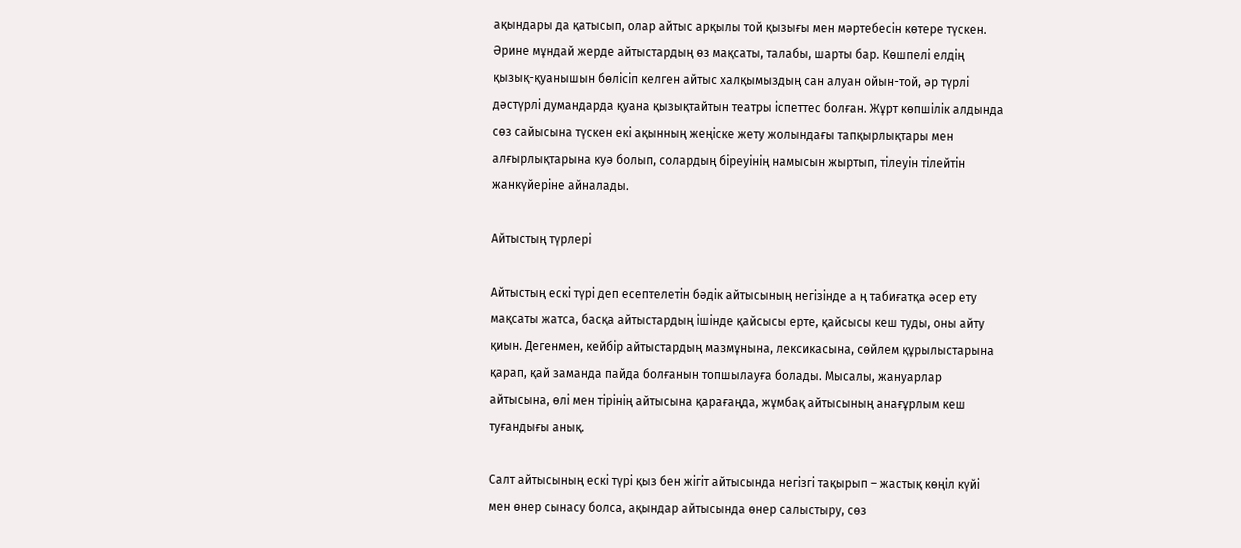ақындары да қатысып, олар айтыс арқылы той қызығы мен мәртебесін көтере түскен. Әрине мұндай жерде айтыстардың өз мақсаты, талабы, шарты бар. Көшпелі елдің қызық-қуанышын бөлісіп келген айтыс халқымыздың сан алуан ойын-той, әр түрлі дәстүрлі думандарда қуана қызықтайтын театры іспеттес болған. Жұрт көпшілік алдында сөз сайысына түскен екі ақынның жеңіске жету жолындағы тапқырлықтары мен алғырлықтарына куә болып, солардың біреуінің намысын жыртып, тілеуін тілейтін жанкүйеріне айналады.

Айтыстың түрлері

Айтыстың ескі түрі деп есептелетін бәдік айтысының негізінде а ң табиғатқа әсер ету мақсаты жатса, басқа айтыстардың ішінде қайсысы ерте, қайсысы кеш туды, оны айту қиын. Дегенмен, кейбір айтыстардың мазмұнына, лексикасына, сөйлем құрылыстарына қарап, қай заманда пайда болғанын топшылауға болады. Мысалы, жануарлар айтысына, өлі мен тірінің айтысына қарағаңда, жұмбақ айтысының анағұрлым кеш туғандығы анық.

Салт айтысының ескі түрі қыз бен жігіт айтысында негізгі тақырып – жастық көңіл күйі мен өнер сынасу болса, ақындар айтысында өнер салыстыру, сөз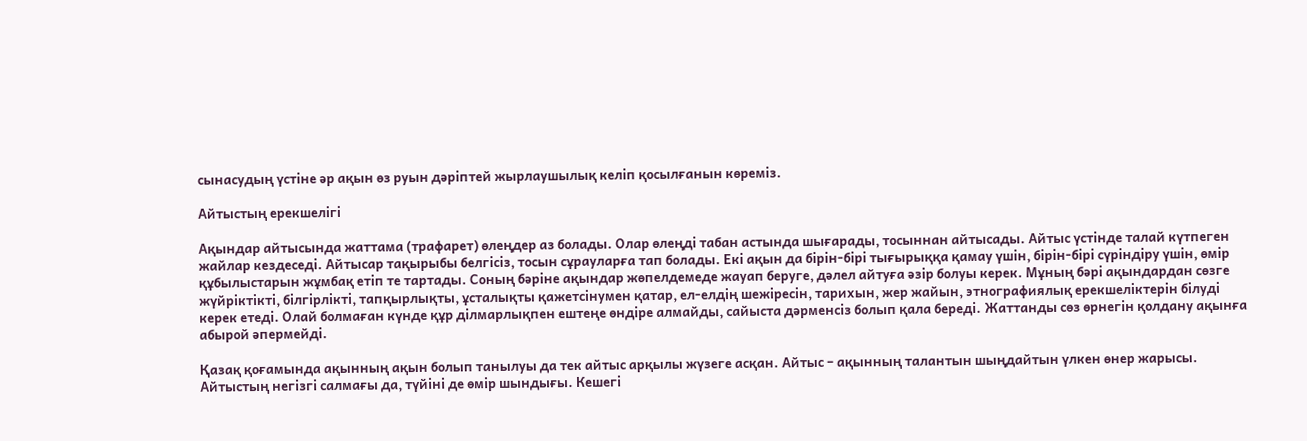сынасудың үстіне әр ақын өз руын дәріптей жырлаушылық келіп қосылғанын көреміз.

Айтыстың ерекшелігі

Ақындар айтысында жаттама (трафарет) өлеңдер аз болады. Олар өлеңді табан астында шығарады, тосыннан айтысады. Айтыс үстінде талай күтпеген жайлар кездеседі. Айтысар тақырыбы белгісіз, тосын сұрауларға тап болады. Екі ақын да бірін-бірі тығырыққа қамау үшін, бірін-бірі сүріндіру үшін, өмір құбылыстарын жұмбақ етіп те тартады. Соның бәріне ақындар жөпелдемеде жауап беруге, дәлел айтуға әзір болуы керек. Мұның бәрі ақындардан сөзге жүйріктікті, білгірлікті, тапқырлықты, ұсталықты қажетсінумен қатар, ел-елдің шежіресін, тарихын, жер жайын, этнографиялық ерекшеліктерін білуді керек етеді. Олай болмаған күнде құр ділмарлықпен ештеңе өндіре алмайды, сайыста дәрменсіз болып қала береді. Жаттанды сөз өрнегін қолдану ақынға абырой әпермейді.

Қазақ қоғамында ақынның ақын болып танылуы да тек айтыс арқылы жүзеге асқан. Айтыс – ақынның талантын шыңдайтын үлкен өнер жарысы. Айтыстың негізгі салмағы да, түйіні де өмір шындығы. Кешегі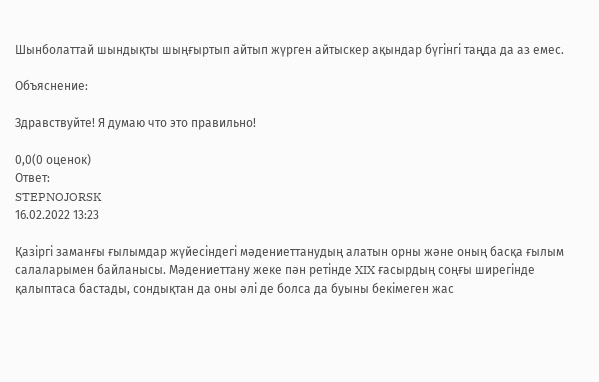Шынболаттай шындықты шыңғыртып айтып жүрген айтыскер ақындар бүгінгі таңда да аз емес.

Объяснение:

Здравствуйте! Я думаю что это правильно!

0,0(0 оценок)
Ответ:
STEPNOJORSK
16.02.2022 13:23

Қазіргі заманғы ғылымдар жүйесіндегі мәдениеттанудың алатын орны және оның басқа ғылым салаларымен байланысы. Мәдениеттану жеке пән ретінде XIX ғасырдың соңғы ширегінде қалыптаса бастады, сондықтан да оны әлі де болса да буыны бекімеген жас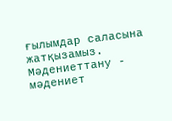ғылымдар саласына жатқызамыз. Мәдениеттану - мәдениет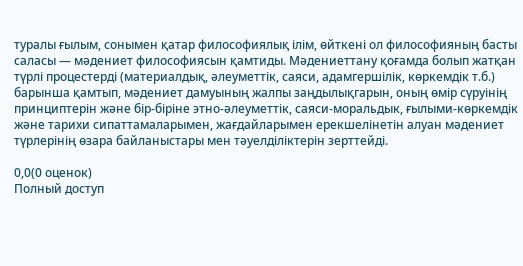туралы ғылым, сонымен қатар философиялық ілім, өйткені ол философияның басты саласы — мәдениет философиясын қамтиды. Мәдениеттану қоғамда болып жатқан түрлі процестерді (материалдық, әлеуметтік, саяси, адамгершілік, көркемдік т.б.) барынша қамтып, мәдениет дамуының жалпы заңдылықгарын, оның өмір сүруінің принциптерін және бір-біріне этно-әлеуметтік, саяси-моральдык, ғылыми-көркемдік және тарихи сипаттамаларымен, жағдайларымен ерекшелінетін алуан мәдениет түрлерінің өзара байланыстары мен тәуелділіктерін зерттейді.

0,0(0 оценок)
Полный доступ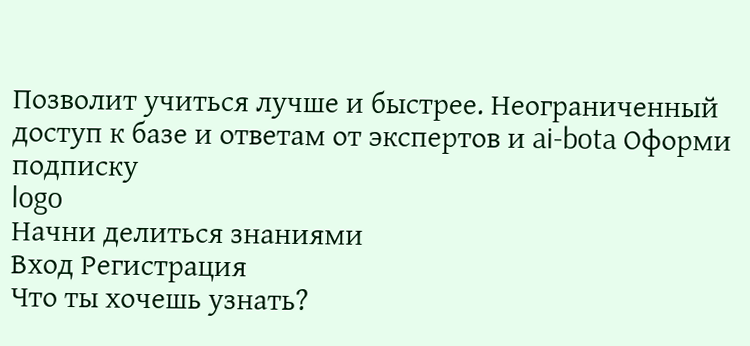Позволит учиться лучше и быстрее. Неограниченный доступ к базе и ответам от экспертов и ai-bota Оформи подписку
logo
Начни делиться знаниями
Вход Регистрация
Что ты хочешь узнать?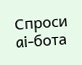Спроси ai-бота